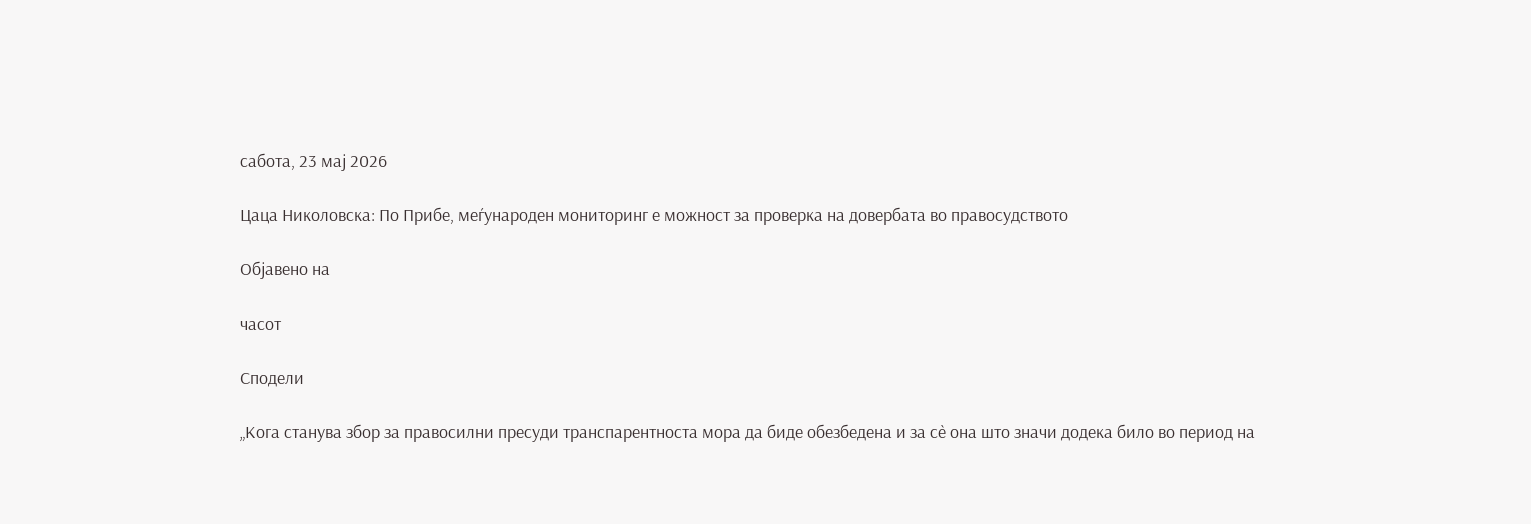сабота, 23 мај 2026

Цаца Николовска: По Прибе, меѓународен мониторинг е можност за проверка на довербата во правосудството

Објавено на

часот

Сподели

„Когa станува збор за правосилни пресуди транспарентноста мора да биде обезбедена и за сѐ она што значи додека било во период на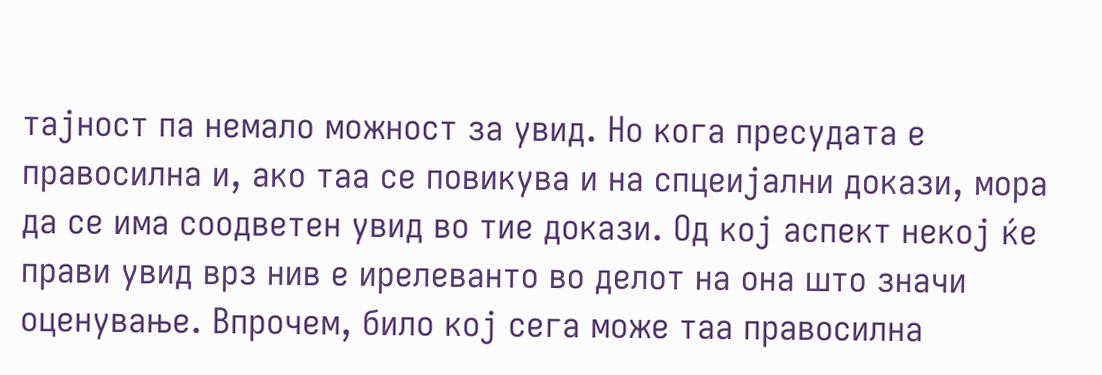тајност па немало можност за увид. Но кога пресудата е правосилна и, ако таа се повикува и на спцеијални докази, мора да се има соодветен увид во тие докази. Од кој аспект некој ќе прави увид врз нив е ирелеванто во делот на она што значи оценување. Впрочем, било кој сега може таа правосилна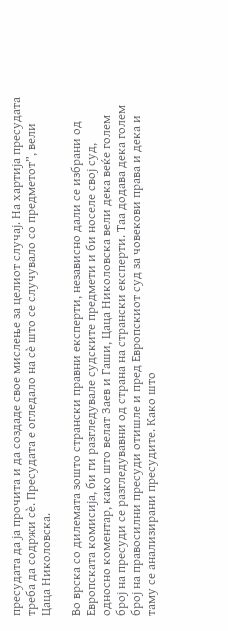пресудата да ја прочита и да создаде свое мислење за целиот случај. На хартија пресудата треба да содржи сѐ. Пресудата е огледало на сѐ што се случувало со предметот”, вели Цаца Николовска.

Во врска со дилемата зошто странски правни експерти, независно дали се избрани од Европската комисија, би ги разгледувале судските предмети и би носеле свој суд, односно коментар, како што велат Заев и Гаши, Цаца Николовска вели дека веќе голем број на пресуди се разгледувавни од страна на странски експерти. Таа додава дека голем број на правосилни пресуди отишле и пред Европскиот суд за човекови права и дека и таму се анализирани пресудите. Како што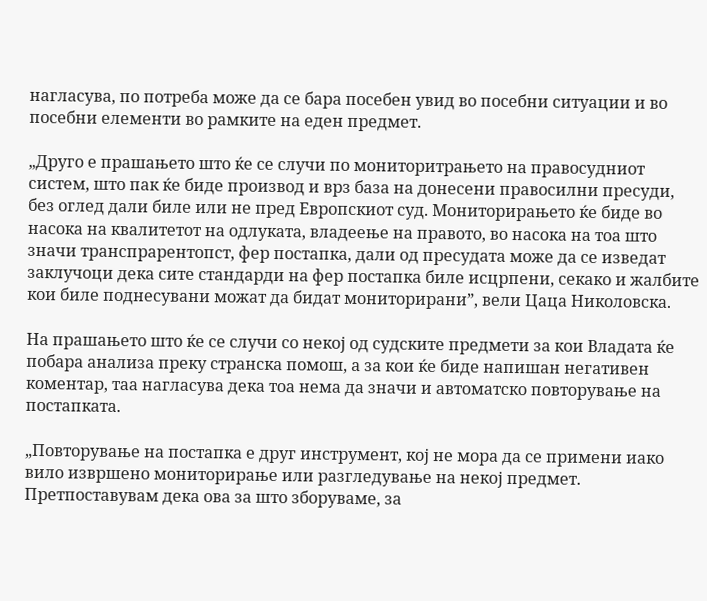нагласува, по потреба може да се бара посебен увид во посебни ситуации и во посебни елементи во рамките на еден предмет.

„Друго е прашањето што ќе се случи по мониторитрањето на правосудниот систем, што пак ќе биде производ и врз база на донесени правосилни пресуди, без оглед дали биле или не пред Европскиот суд. Мониторирањето ќе биде во насока на квалитетот на одлуката, владеење на правото, во насока на тоа што значи транспрарентопст, фер постапка, дали од пресудата може да се изведат заклучоци дека сите стандарди на фер постапка биле исцрпени, секако и жалбите кои биле поднесувани можат да бидат мониторирани”, вели Цаца Николовска.

На прашањето што ќе се случи со некој од судските предмети за кои Владата ќе побара анализа преку странска помош, а за кои ќе биде напишан негативен коментар, таа нагласува дека тоа нема да значи и автоматско повторување на постапката.

„Повторување на постапка е друг инструмент, кој не мора да се примени иако вило извршено мониторирање или разгледување на некој предмет. Претпоставувам дека ова за што зборуваме, за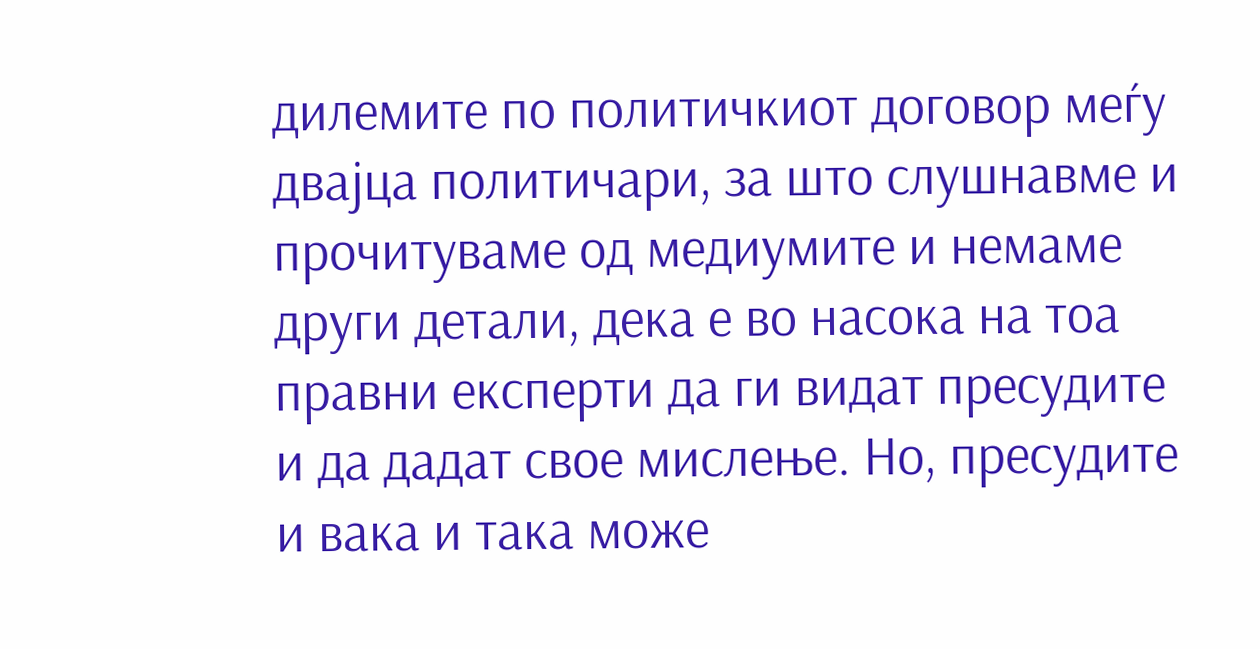дилемите по политичкиот договор меѓу двајца политичари, за што слушнавме и прочитуваме од медиумите и немаме други детали, дека е во насока на тоа правни експерти да ги видат пресудите и да дадат свое мислење. Но, пресудите и вака и така може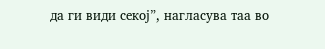да ги види секој”, нагласува таа во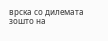врска со дилемата зошто на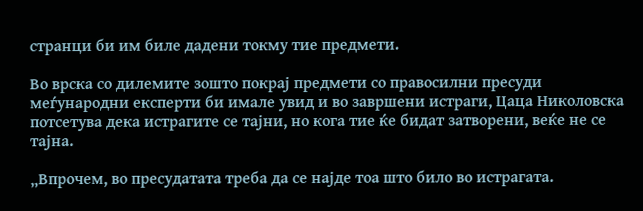странци би им биле дадени токму тие предмети.

Во врска со дилемите зошто покрај предмети со правосилни пресуди меѓународни експерти би имале увид и во завршени истраги, Цаца Николовска потсетува дека истрагите се тајни, но кога тие ќе бидат затворени, веќе не се тајна.

„Впрочем, во пресудатата треба да се најде тоа што било во истрагата.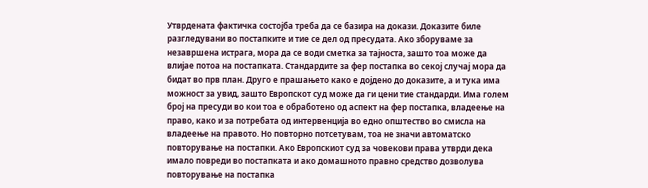Утврдената фактичка состојба треба да се базира на докази. Доказите биле разгледувани во постапките и тие се дел од пресудата. Ако зборуваме за незавршена истрага, мора да се води сметка за тајноста, зашто тоа може да влијае потоа на постапката. Стандардите за фер постапка во секој случај мора да бидат во прв план. Друго е прашањето како е дојдено до доказите, а и тука има можност за увид, зашто Европскот суд може да ги цени тие стандарди. Има голем број на пресуди во кои тоа е обработено од аспект на фер постапка, владеење на право, како и за потребата од интервенција во едно општество во смисла на владеење на правото. Но повторно потсетувам, тоа не значи автоматско повторување на постапки. Ако Европскиот суд за човекови права утврди дека имало повреди во постапката и ако домашното правно средство дозволува повторување на постапка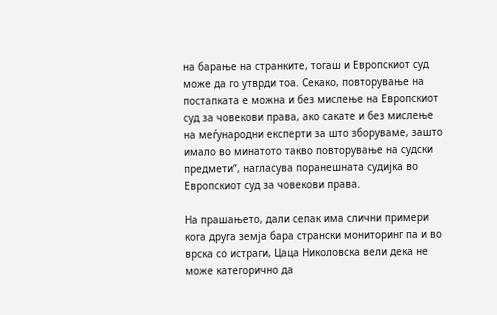на барање на странките, тогаш и Европскиот суд може да го утврди тоа. Секако, повторување на постапката е можна и без мислење на Европскиот суд за човекови права, ако сакате и без мислење на меѓународни експерти за што зборуваме, зашто имало во минатото такво повторување на судски предмети”, нагласува поранешната судијка во Европскиот суд за човекови права.

На прашањето, дали сепак има слични примери кога друга земја бара странски мониторинг па и во врска со истраги, Цаца Николовска вели дека не може категорично да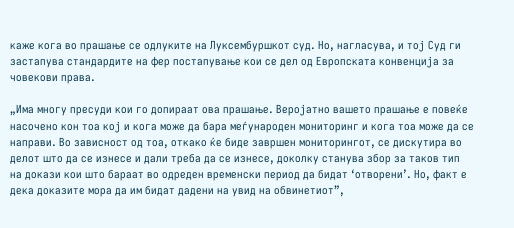каже кога во прашање се одлуките на Луксембуршкот суд. Но, нагласува, и тој Суд ги застапува стандардите на фер постапување кои се дел од Европската конвенција за човекови права.

„Има многу пресуди кои го допираат ова прашање. Веројатно вашето прашање е повеќе насочено кон тоа кој и кога може да бара меѓународен мониторинг и кога тоа може да се направи. Во зависност од тоа, откако ќе биде завршен мониторингот, се дискутира во делот што да се изнесе и дали треба да се изнесе, доколку станува збор за таков тип на докази кои што бараат во одреден временски период да бидат ‘отворени’. Но, факт е дека доказите мора да им бидат дадени на увид на обвинетиот”,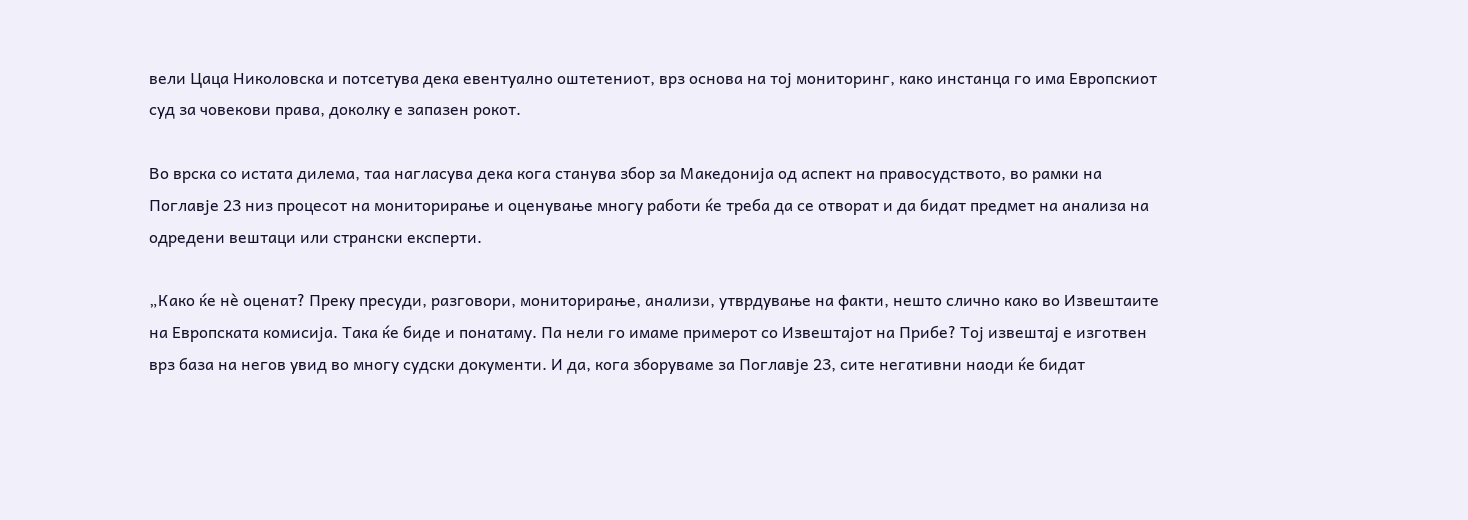вели Цаца Николовска и потсетува дека евентуално оштетениот, врз основа на тој мониторинг, како инстанца го има Европскиот суд за човекови права, доколку е запазен рокот.

Во врска со истата дилема, таа нагласува дека кога станува збор за Македонија од аспект на правосудството, во рамки на Поглавје 23 низ процесот на мониторирање и оценување многу работи ќе треба да се отворат и да бидат предмет на анализа на одредени вештаци или странски експерти.

„Како ќе нѐ оценат? Преку пресуди, разговори, мониторирање, анализи, утврдување на факти, нешто слично како во Извештаите на Европската комисија. Така ќе биде и понатаму. Па нели го имаме примерот со Извештајот на Прибе? Тој извештај е изготвен врз база на негов увид во многу судски документи. И да, кога зборуваме за Поглавје 23, сите негативни наоди ќе бидат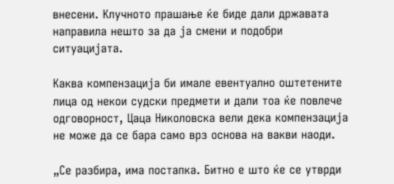внесени. Клучното прашање ќе биде дали државата направила нешто за да ја смени и подобри ситуацијата.

Каква компензација би имале евентуално оштетените лица од некои судски предмети и дали тоа ќе повлече одговорност, Цаца Николовска вели дека компензација не може да се бара само врз основа на вакви наоди.

„Се разбира, има постапка. Битно е што ќе се утврди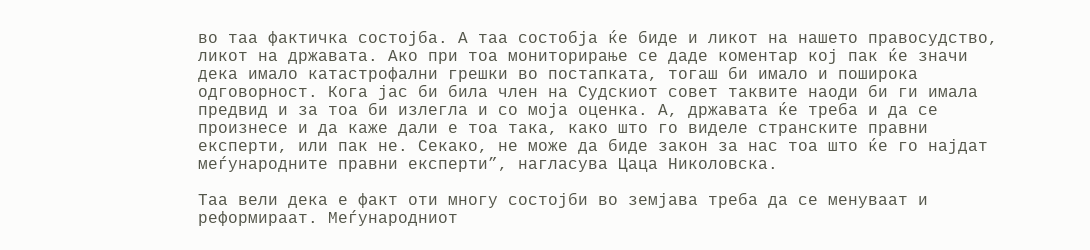во таа фактичка состојба. А таа состобја ќе биде и ликот на нашето правосудство, ликот на државата. Ако при тоа мониторирање се даде коментар кој пак ќе значи дека имало катастрофални грешки во постапката, тогаш би имало и поширока одговорност. Кога јас би била член на Судскиот совет таквите наоди би ги имала предвид и за тоа би излегла и со моја оценка. А, државата ќе треба и да се произнесе и да каже дали е тоа така, како што го виделе странските правни експерти, или пак не. Секако, не може да биде закон за нас тоа што ќе го најдат меѓународните правни експерти”, нагласува Цаца Николовска.

Таа вели дека е факт оти многу состојби во земјава треба да се менуваат и реформираат. Меѓународниот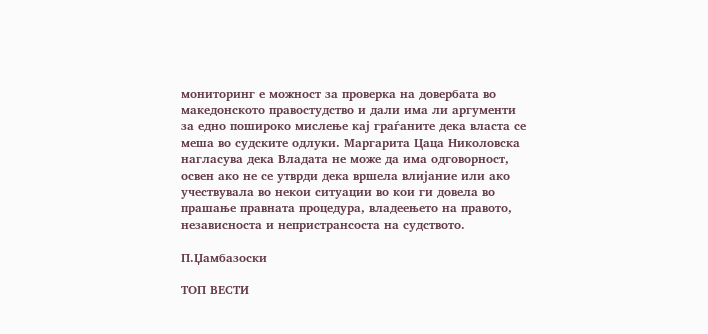мониторинг е можност за проверка на довербата во македонското правостудство и дали има ли аргументи за едно пошироко мислење кај граѓаните дека власта се меша во судските одлуки. Маргарита Цаца Николовска нагласува дека Владата не може да има одговорност, освен ако не се утврди дека вршела влијание или ако учествувала во некои ситуации во кои ги довела во прашање правната процедура, владеењето на правото, независноста и непристрансоста на судството.

П.Џамбазоски

ТОП ВЕСТИ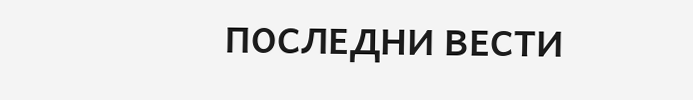ПОСЛЕДНИ ВЕСТИ